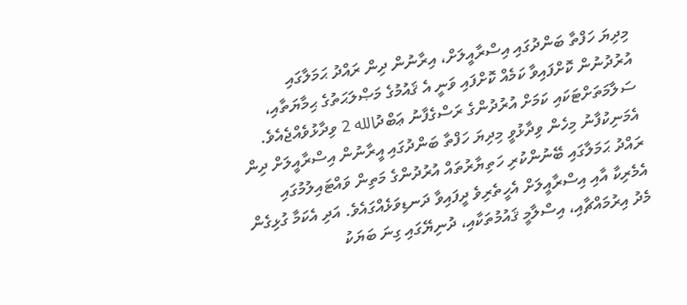މިދިޔަ ހަފްތާ ބަންދުގައި އިސްރާއީލަށް، އިރާނުން ދިން ރައްދު ޙަމަލާގައި އުރުދުނުން ކޮށްފައިވާ ކަމެއް ކޮށްފައި ވަނީ އެ ޤައުމުގެ މަޞްލަޙަތުގެ ޙިމާޔަތާއި، ސަލާމަތަށްޓަކައި ކަމަށް އުރުދުންގެ ރަސްގެފާނު ޢަބްދުالله 2 ވިދާޅުވެއްޖެއެވެ.
އެމަނިކުފާނު މިހެން ވިދާޅުވީ މިދިޔަ ހަފްތާ ބަންދުގައި އީރާނުން އިސްރާއީލަށް ދިން ރައްދު ޙަމަލާގައި ބޭނުންކުރި ހަތިޔާރުތައް އުރުދުންގެ މަތިން ވައްޓައިލުމުގައި އެމެރިކާ އާއި އިސްރާއީލަށް އެހީތެރިވެ ދީފައިވާ ދަނޑިވަޅެއްގައެވެ. އަދި އެކަމާ ގުޅިގެން މެދު އިރުމައްޗާއި، އިސްލާމީ ޤައުމުތަކާއި، ދުނިޔޭގައި ގިނަ ބަޔަކު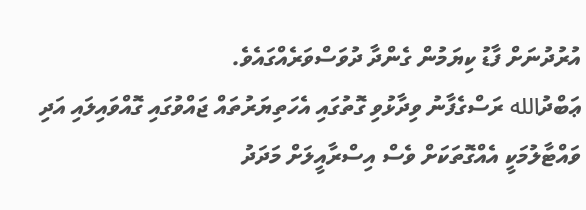އުރުދުނަށް ފާޑު ކިޔަމުން ގެންދާ ދުވަސްވަރެއްގައެވެ.
ޢަބްދުالله ރަސްގެފާނު ވިދާޅުވި ގޮތުގައި އެހަތިޔަރުތައް ޖައްވުގައި ގޮއްވައިލައި އަދި ވައްޓާލުމަކީ އެއްގޮތަކަށް ވެސް އިސްރާއީލަށް މަދަދު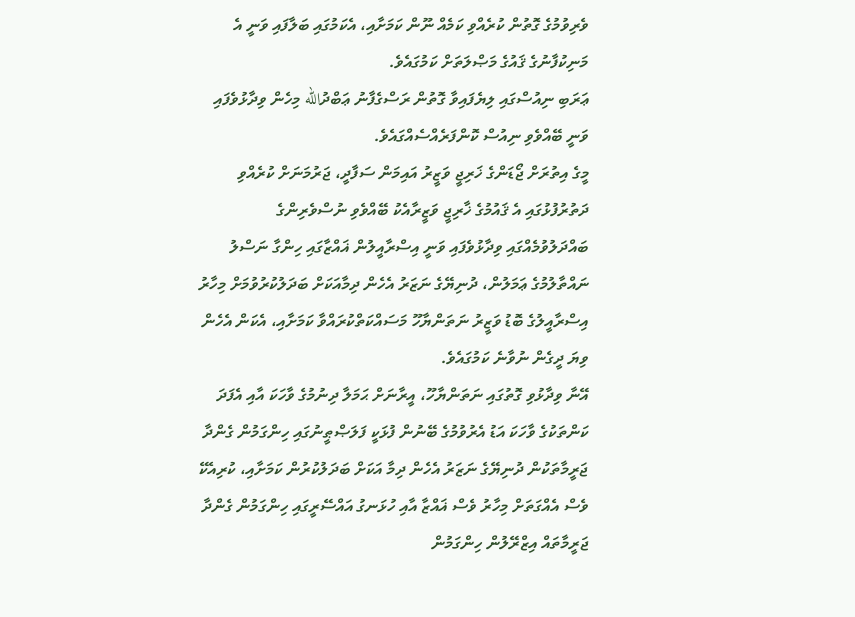ވެރިވުމުގެ ގޮތުން ކުރެއްވި ކަމެއް ނޫން ކަމަށާއި، އެކަމުގައި ބަލާފައި ވަނީ އެ މަނިކުފާނުގެ ޤައުގެ މަޞްލަތަށް ކަމުގައެވެ.
ޢަރަބި ނިއުސްގައި ލިޔެފައިވާ ގޮތުން ރަސްގެފާނު ޢަބްދުالله މިހެން ވިދާޅުވެފައި ވަނީ ބޭއްވެވި ނިއުސް ކޮންފަރެއްސެއްގައެވެ.
މީގެ އިތުރަށް ޖޯޑަންގެ ޚަރިޖީ ވަޒީރު އައިމަން ސަފާދީ، ޖަރުމަނަށް ކުރެއްވި ދަތުރުފުޅުގައި އެ ޤައުމުގެ ޚާރިޖީ ވަޒީރާއެކު ބޭއްވެވި ނުސްވެރިންގެ ބައްދަލުވުމެއްގައި ވިދާޅުވެފައި ވަނީ އިސްރާއީލުން ޣައްޒާގައި ހިންގާ ނަސްލު ނައްތާލުމުގެ ޢަމަލުން، ދުނިޔޭގެ ނަޒަރު އެހެން ދިމާއަކަށް ބަދަލުކުރުވުމަށް މިހާރު އިސްރާއީލުގެ ބޮޑު ވަޒީރު ނަތަންޔާހޫ މަސައްކަތްކުރައްވާ ކަމަށާއި، އެކަން އެހެން ވިޔަ ދީގެން ނުވާނެ ކަމުގައެވެ.
އޭނާ ވިދާޅުވި ގޮތުގައި ނަތަންޔާހޫ، އީރާނަށް ޙަމަލާ ދިނުމުގެ ވާހަކަ އާއި އެފަދަ ކަންތަކުގެ ވާހަކަ އަޑު އެރުވުމުގެ ބޭނުން ފުޅަކީ ފަލަޞްޠީނުގައި ހިންގަމުން ގެންދާ ޖަރީމާތަކުން ދުނިޔޭގެ ނަޒަރު އެހެން ދިމާ އަކަށް ބަދަލުކުރުން ކަމަށާއި، ކުރިއެކޭ ވެސް އެއްގަތަށް މިހާރު ވެސް ޣައްޒާ އާއި ހުޅަނގު އައްސޭރީގައި ހިންގަމުން ގެންދާ ޖަރީމާތައް އިޒްރޭލުން ހިންގަމުން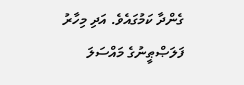ގެންދާ ކަމުގައެވެ. އަދި މިހާރު ފަލަޞްޠީނުގެ މައްސަލަ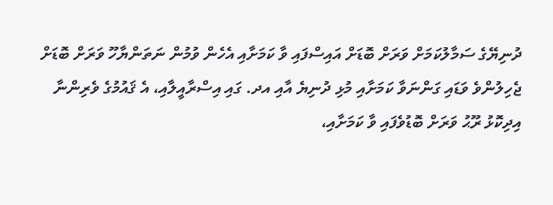ދުނިޔޭގެ ސަމާލުކަމަށް ވަރަށް ބޮޑަށް އައިސްފައި ވާ ކަމަށާއި އެހެން ވުމުން ނަތަންޔާހޫ ވަރަށް ބޮޑަށް ޖެހިލުންވެ ވަޑައި ގަންނަވާ ކަމަށާއި މުޅި ދުނިޔެ އާއި އދ. ގައި އިސްރާއީލާއި، އެ ޤައުމުގެ ވެރިންނާ އިދިކޮޅު ރޫޙު ވަރަށް ބޮޑުވެފައި ވާ ކަމަށާއި،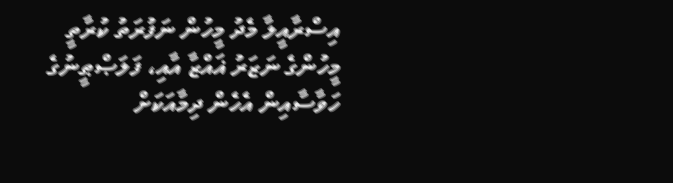އިސްރާއީލާ މެދު މީހުން ނަފުރަތު ކުރާތީ މީހުންގެ ނަޒަރު ޣައްޒާ އާއި، ފަލަޞްޠީނުގެ ހަވާސާއިން އެހެން ދިމާއަކަށް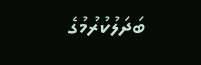ބަދަލުކުރުމުގެ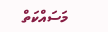މަސައްކަތް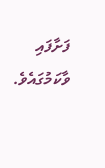ފަށާފައި ވާކަމުގައެވެ.